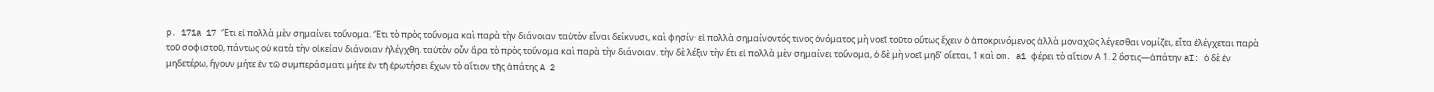p. 171a 17 Ἔτι εἰ πολλὰ μὲν σημαίνει τοὔνομα. Ἔτι τὸ πρὸς τοὔνομα καὶ παρὰ τὴν διάνοιαν ταὐτὸν εἶναι δείκνυσι, καὶ φησίν· εἰ πολλὰ σημαίνοντός τινος ὀνόματος μὴ νοεῖ τοῦτο οὕτως ἔχειν ὁ ἀποκρινόμενος ἀλλὰ μοναχῶς λέγεσθαι νομίζει, εἶτα ἐλέγχεται παρὰ τοῦ σοφιστοῦ, πάντως οὐ κατὰ τὴν οἰκείαν διάνοιαν ἠλέγχθη. ταὐτὸν οὖν ἄρα τὸ πρὸς τοὔνομα καὶ παρὰ τὴν διάνοιαν. τὴν δὲ λέξιν τὴν ἔτι εἰ πολλὰ μὲν σημαίνει τοὔνομα, ὁ δὲ μὴ νοεῖ μηδ’ οἴεται, 1 καὶ om. a1 φέρει τὸ αἴτιον Α 1. 2 ὅστις—ἀπάτην aI: ὁ δὲ ἐν μηδετέρω, ἤγουν μήτε ἐν τῶ συμπεράσματι μήτε ἐν τῆ ἐρωτήσει ἔχων τὸ αἴτιον τῆς ἀπάτης A 2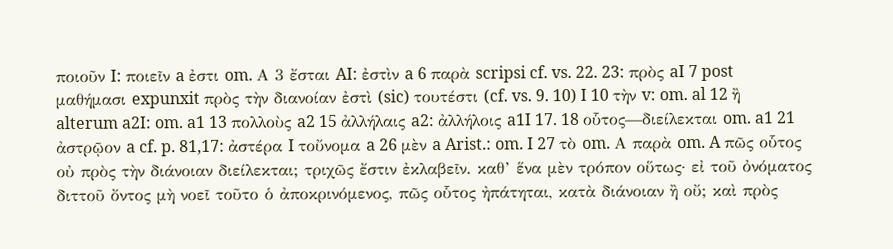ποιοῦν I: ποιεῖν a ἐστι om. Α 3 ἔσται AI: ἐστὶν a 6 παρὰ scripsi cf. vs. 22. 23: πρὸς aI 7 post μαθήμασι expunxit πρὸς τὴν διανοίαν ἐστὶ (sic) τουτέστι (cf. vs. 9. 10) I 10 τὴν v: om. al 12 ἢ alterum a2I: om. a1 13 πολλοὺς a2 15 ἀλλήλαις a2: ἀλλήλοις a1I 17. 18 οὗτος—διείλεκται om. a1 21 ἀστρῷον a cf. p. 81,17: ἀστέρα I τοὔνομα a 26 μὲν a Arist.: om. I 27 τὸ om. Α παρὰ om. A πῶς οὗτος οὐ πρὸς τὴν διάνοιαν διείλεκται; τριχῶς ἔστιν ἐκλαβεῖν. καθ’ ἕνα μὲν τρόπον οὕτως· εἰ τοῦ ὀνόματος διττοῦ ὄντος μὴ νοεῖ τοῦτο ὁ ἀποκρινόμενος, πῶς οὗτος ἠπάτηται, κατὰ διάνοιαν ἢ οὔ; καὶ πρὸς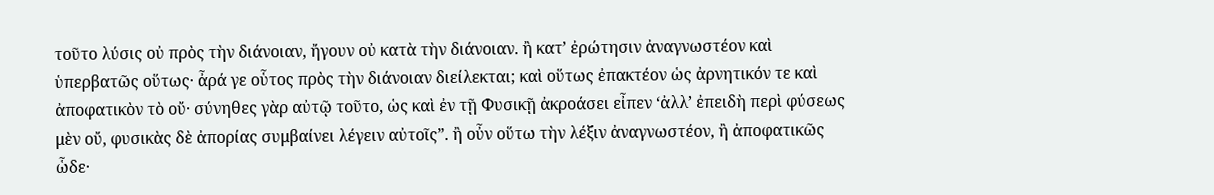τοῦτο λύσις οὐ πρὸς τὴν διάνοιαν, ἤγουν οὐ κατὰ τὴν διάνοιαν. ἢ κατ’ ἐρώτησιν ἀναγνωστέον καὶ ὑπερβατῶς οὕτως· ἆρά γε οὗτος πρὸς τὴν διάνοιαν διείλεκται; καὶ οὕτως ἐπακτέον ὡς ἀρνητικόν τε καὶ ἀποφατικὸν τὸ οὔ· σύνηθες γὰρ αὐτῷ τοῦτο, ὡς καὶ ἐν τῇ Φυσικῇ ἀκροάσει εἶπεν ‘ἀλλ’ ἐπειδὴ περὶ φύσεως μὲν οὔ, φυσικὰς δὲ ἀπορίας συμβαίνει λέγειν αὐτοῖς”. ἢ οὖν οὕτω τὴν λέξιν ἀναγνωστέον, ἢ ἀποφατικῶς ὧδε·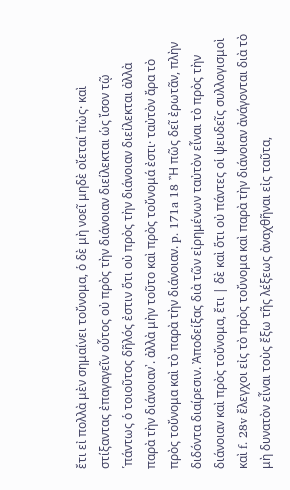ἔτι εἰ πολλὰ μὲν σημαίνει τοὔνομα, ὁ δὲ μὴ νοεῖ μηδὲ οἴεταί πὼς· καὶ στίξαντας ἐπαγαγεῖν οὗτος οὐ πρὸς τὴν διάνοιαν διείλεκται ὡς ἴσον τῷ ῾πάντως ὁ τοιοῦτος δῆλός ἐστιν ὅτι οὐ πρὸς τὴν διάνοιαν διείλεκται ἀλλὰ παρὰ τὴν διάνοιαν᾿. ἀλλὰ μὴν τοῦτο καὶ πρὸς τοὔνομά ἐστι· ταὐτὸν ἄρα τὸ πρὸς τοὔνομα καὶ τὸ παρὰ τὴν διάνοιαν. p. 171a 18 Ἢ πῶς δεῖ ἐρωτᾶν, πλὴν διδόντα διαίρεσιν. Ἀποδείξας διὰ τῶν εἰρημένων ταὐτὸν εἶναι τὸ πρὸς τὴν διάνοιαν καὶ πρὸς τοὔνομα, ἔτι | δὲ καὶ ὅτι οὐ πάντες οἱ ψευδεῖς συλλογισμοὶ καὶ f. 28v ἔλεγχοι εἰς τὸ πρὸς τοὔνομα καὶ παρὰ τὴν διάνοιαν ἀνάγονται διὰ τὸ μὴ δυνατὸν εἶναι τοὺς ἔξω τῆς λέξεως ἀναχθῆναι εἰς ταῦτα,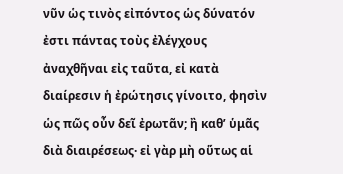νῦν ὡς τινὸς εἰπόντος ὡς δύνατόν ἐστι πάντας τοὺς ἐλέγχους ἀναχθῆναι εἰς ταῦτα, εἰ κατὰ διαίρεσιν ἡ ἐρώτησις γίνοιτο, φησὶν ὡς πῶς οὖν δεῖ ἐρωτᾶν; ἢ καθ’ ὑμᾶς διὰ διαιρέσεως· εἰ γὰρ μὴ οὕτως αἱ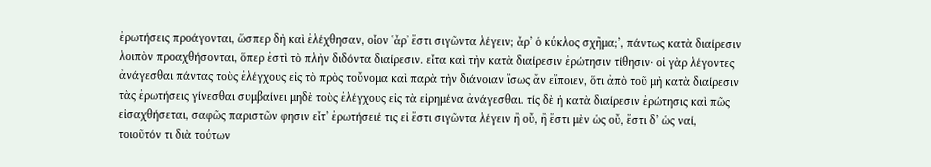ἐρωτήσεις προάγονται, ὥσπερ δὴ καὶ ἐλέχθησαν, οἷον ῾ἆρ᾿ ἔστι σιγῶντα λέγειν; ἆρ’ ὁ κύκλος σχῆμα;’, πάντως κατὰ διαίρεσιν λοιπὸν προαχθήσονται, ὅπερ ἐστὶ τὸ πλὴν διδόντα διαίρεσιν. εἶτα καὶ τὴν κατὰ διαίρεσιν ἐρώτησιν τίθησιν· οἱ γὰρ λέγοντες ἀνάγεσθαι πάντας τοὺς ἐλέγχους εἰς τὸ πρὸς τοὔνομα καὶ παρὰ τὴν διάνοιαν ἴσως ἄν εἴποιεν, ὅτι ἀπὸ τοῦ μὴ κατὰ διαίρεσιν τὰς ἐρωτήσεις γίνεσθαι συμβαίνει μηδὲ τοὺς ἐλέγχους εἰς τὰ εἰρημένα ἀνάγεσθαι. τίς δὲ ἡ κατὰ διαίρεσιν ἐρώτησις καὶ πῶς εἰσαχθήσεται, σαφῶς παριστῶν φησιν εἶτ’ ἐρωτήσειέ τις εἰ ἔστι σιγῶντα λέγειν ἢ οὔ, ἢ ἔστι μὲν ὡς οὔ, ἔστι δ’ ὡς ναί, τοιοῦτόν τι διὰ τούτων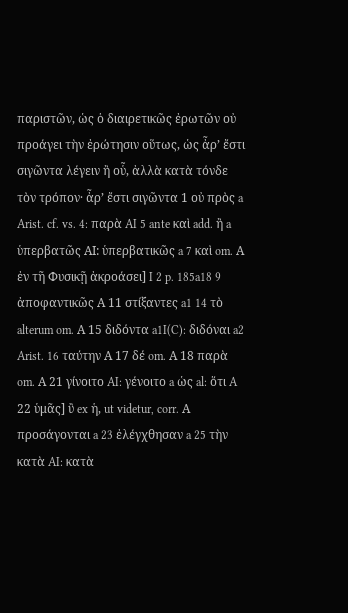παριστῶν, ὡς ὁ διαιρετικῶς ἐρωτῶν οὐ προάγει τὴν ἐρώτησιν οὕτως, ὡς ἆρ’ ἔστι σιγῶντα λέγειν ἢ οὗ, ἀλλὰ κατὰ τόνδε τὸν τρόπον· ἆρ’ ἔστι σιγῶντα 1 οὐ πρὸς a Arist. cf. vs. 4: παρὰ AI 5 ante καὶ add. ἢ a ὑπερβατῶς ΑΙ: ὑπερβατικῶς a 7 καὶ om. Α ἐν τῆ Φυσικῇ ἀκροάσει] I 2 p. 185a18 9 ἀποφαντικῶς Α 11 στίξαντες a1 14 τὸ alterum om. Α 15 διδόντα a1I(C): διδόναι a2 Arist. 16 ταύτην Α 17 δέ om. Α 18 παρὰ om. Α 21 γίνοιτο AI: γένοιτο a ὡς al: ὅτι A 22 ὑμᾶς] ὒ ex ἡ, ut videtur, corr. Α προσάγονται a 23 ἐλέγχθησαν a 25 τὴν κατὰ AI: κατὰ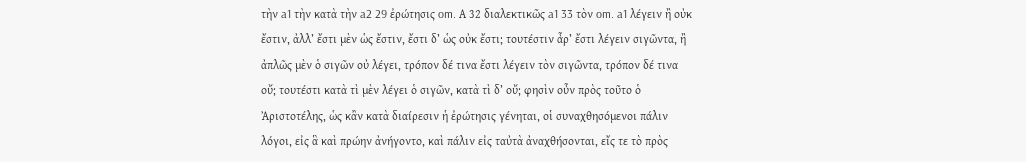τὴν a1 τὴν κατὰ τὴν a2 29 ἐρώτησις om. Α 32 διαλεκτικῶς a1 33 τὸν om. a1 λέγειν ἢ οὐκ ἔστιν, ἀλλ’ ἔστι μὲν ὡς ἔστιν, ἔστι δ’ ὡς οὐκ ἔστι; τουτέστιν ἆρ’ ἔστι λέγειν σιγῶντα, ἢ ἀπλῶς μὲν ὁ σιγῶν οὐ λέγει, τρόπον δέ τινα ἔστι λέγειν τὸν σιγῶντα, τρόπον δέ τινα οὔ; τουτέστι κατὰ τὶ μὲν λέγει ὁ σιγῶν, κατὰ τὶ δ’ οὔ; φησὶν οὖν πρὸς τοῦτο ὁ Ἀριστοτέλης, ὡς κἂν κατὰ διαίρεσιν ἡ ἐρώτησις γένηται, οἱ συναχθησόμενοι πάλιν λόγοι, εἰς ἃ καὶ πρώην ἀνήγοντο, καὶ πάλιν εἰς ταὐτὰ ἀναχθήσονται, εἴς τε τὸ πρὸς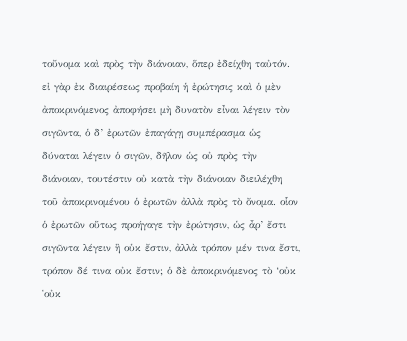τοὔνομα καὶ πρὸς τὴν διάνοιαν, ὅπερ ἐδείχθη ταὐτόν. εἰ γὰρ ἐκ διαιρέσεως προβαίη ἡ ἐρώτησις καὶ ὁ μὲν ἀποκρινόμενος ἀποφήσει μὴ δυνατὸν εἶναι λέγειν τὸν σιγῶντα, ὁ δ’ ἐρωτῶν ἐπαγάγῃ συμπέρασμα ὡς δύναται λέγειν ὁ σιγῶν, δῆλον ὡς οὐ πρὸς τὴν διάνοιαν, τουτέστιν οὐ κατὰ τὴν διάνοιαν διειλέχθη τοῦ ἀποκρινομένου ὁ ἐρωτῶν ἀλλὰ πρὸς τὸ ὄνομα. οἷον ὁ ἐρωτῶν οὕτως προήγαγε τὴν ἐρώτησιν, ὡς ἆρ’ ἔστι σιγῶντα λέγειν ἢ οὑκ ἔστιν, ἀλλὰ τρόπον μέν τινα ἔστι, τρόπον δέ τινα οὐκ ἔστιν; ὁ δὲ ἀποκρινόμενος τὸ ‘οὐκ ῾οὐκ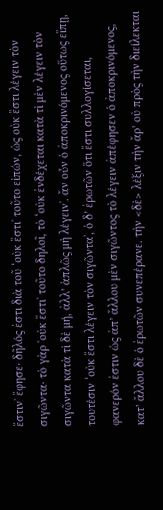ἔστιν᾿ ἔφησε· δῆλός ἐστι διὰ τοῦ ‘οὐκ ἔστι᾿ τοῦτο εἰπών, ὡς οὐκ ἔστι λέγειν τὸν σιγῶντα· τὸ γὰρ ῾οὐκ ἔστι᾿ τοῦτο δηλοῖ, τὸ ‘οὐκ ἐνδέχεται κατὰ τὶ μὲν λέγειν τὸν σιγῶντα κατὰ τὶ δὲ μή, ἀλλ’ ἁπλῶς μὴ λέγειν᾿. ἄν οὖν ὁ ἀποκρινόμενος οὕτως εἴπῃ, τουτέσιν ‘οὐκ ἔστι λέγειν τὸν σιγῶντα᾿, ὁ δ’ ἐρωτῶν ὅτι ἔστι συλλογίσεται, φανερόν ἐστιν ὡς ἀπ’ ἄλλου μὲν σιγῶντος τὸ λέγειν ἀπέφησεν ὁ ἀποκρινόμενος, κατ’ ἄλλου δὲ ὁ ἐρωτῶν συνεπέρανε. τὴν <δὲ> λέξιν τὴν ἄρ’ οὐ πρὸς τὴν διείλεκται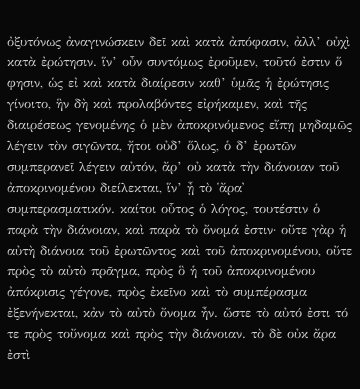ὀξυτόνως ἀναγινώσκειν δεῖ καὶ κατὰ ἀπόφασιν, ἀλλ’ οὐχὶ κατὰ ἐρώτησιν. ἵν’ οὖν συντόμως ἐροῦμεν, τοῦτό ἐστιν ὅ φησιν, ὡς εἰ καὶ κατὰ διαίρεσιν καθ’ ὑμᾶς ἡ ἐρώτησις γίνοιτο, ἣν δὴ καὶ προλαβόντες εἰρήκαμεν, καὶ τῆς διαιρέσεως γενομένης ὁ μὲν ἀποκρινόμενος εἴπῃ μηδαμῶς λέγειν τὸν σιγῶντα, ἤτοι οὐδ’ ὅλως, ὁ δ’ ἐρωτῶν συμπερανεῖ λέγειν αὐτόν, ἄρ’ οὐ κατὰ τὴν διάνοιαν τοῦ ἀποκρινομένου διείλεκται, ἵν’ ᾖ τὸ ῾ἄρα᾿ συμπερασματικόν. καίτοι οὗτος ὁ λόγος, τουτέστιν ὁ παρὰ τὴν διάνοιαν, καὶ παρὰ τὸ ὄνομά ἐστιν· οὔτε γὰρ ἡ αὐτὴ διάνοια τοῦ ἐρωτῶντος καὶ τοῦ ἀποκρινομένου, οὔτε πρὸς τὸ αὐτὸ πρᾶγμα, πρὸς ὃ ἡ τοῦ ἀποκρινομένου ἀπόκρισις γέγονε, πρὸς ἐκεῖνο καὶ τὸ συμπέρασμα ἐξενήνεκται, κἀν τὸ αὐτὸ ὄνομα ἦν. ὥστε τὸ αὐτό ἐστι τό τε πρὸς τοὔνομα καὶ πρὸς τὴν διάνοιαν. τὸ δὲ οὐκ ἄρα ἐστὶ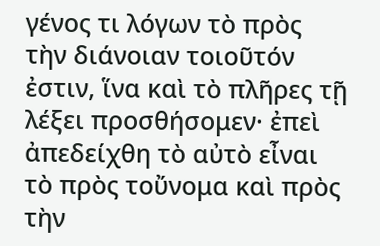γένος τι λόγων τὸ πρὸς τὴν διάνοιαν τοιοῦτόν ἐστιν, ἵνα καὶ τὸ πλῆρες τῇ λέξει προσθήσομεν· ἐπεὶ ἀπεδείχθη τὸ αὐτὸ εἶναι τὸ πρὸς τοὔνομα καὶ πρὸς τὴν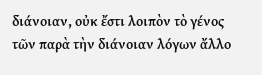διάνοιαν, οὐκ ἔστι λοιπὸν τὸ γένος τῶν παρὰ τὴν διάνοιαν λόγων ἄλλο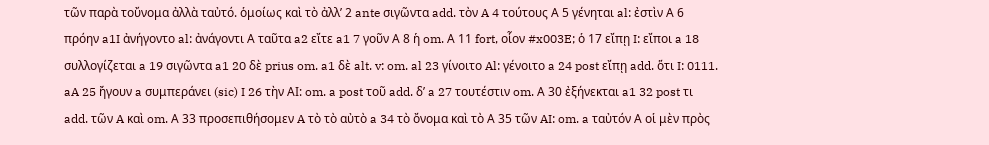τῶν παρὰ τοὔνομα ἀλλὰ ταὐτό. ὁμοίως καὶ τὸ ἀλλ’ 2 ante σιγῶντα add. τὸν A 4 τούτους Α 5 γένηται al: ἐστὶν Α 6 πρόην a1I ἀνήγοντο al: ἀνάγοντι Α ταῦτα a2 εἴτε a1 7 γοῦν Α 8 ἡ om. Α 11 fort, οἷον #x003E; ὁ 17 εἴπῃ I: εἴποι a 18 συλλογίζεται a 19 σιγῶντα a1 20 δὲ prius om. a1 δὲ alt. v: om. al 23 γίνοιτο Al: γένοιτο a 24 post εἴπῃ add. ὅτι I: 0111. aA 25 ἤγουν a συμπεράνει (sic) I 26 τὴν ΑΙ: om. a post τοῦ add. δ’ a 27 τουτέστιν om. Α 30 ἐξήνεκται a1 32 post τι add. τῶν A καὶ om. Α 33 προσεπιθήσομεν A τὸ τὸ αὐτὸ a 34 τὸ ὄνομα καὶ τὸ Α 35 τῶν AI: om. a ταὐτόν Α οἱ μὲν πρὸς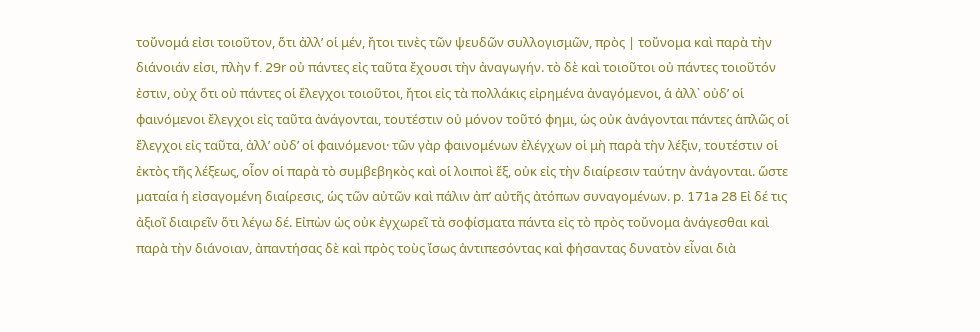τοὔνομά εἰσι τοιοῦτον, ὅτι ἀλλ’ οἱ μέν, ἤτοι τινὲς τῶν ψευδῶν συλλογισμῶν, πρὸς | τοὔνομα καὶ παρὰ τὴν διάνοιάν εἰσι, πλὴν f. 29r οὐ πάντες εἰς ταῦτα ἔχουσι τὴν ἀναγωγήν. τὸ δὲ καὶ τοιοῦτοι οὐ πάντες τοιοῦτόν ἐστιν, οὐχ ὅτι οὐ πάντες οἱ ἔλεγχοι τοιοῦτοι, ἤτοι εἰς τὰ πολλάκις εἰρημένα ἀναγόμενοι, ἁ ἀλλ᾿ οὐδ’ οἱ φαινόμενοι ἔλεγχοι εἰς ταῦτα ἀνάγονται, τουτέστιν οὐ μόνον τοῦτό φημι, ὡς οὐκ ἀνάγονται πάντες ἁπλῶς οἱ ἔλεγχοι εἰς ταῦτα, ἀλλ’ οὐδ’ οἱ φαινόμενοι· τῶν γὰρ φαινομένων ἐλέγχων οἱ μὴ παρὰ τὴν λέξιν, τουτέστιν οἱ ἐκτὸς τῆς λέξεως, οἷον οἱ παρὰ τὸ συμβεβηκὸς καὶ οἱ λοιποὶ ἕξ, οὐκ εἰς τὴν διαίρεσιν ταύτην ἀνάγονται. ὥστε ματαία ἡ εἰσαγομένη διαίρεσις, ὡς τῶν αὐτῶν καὶ πάλιν ἀπ’ αὐτῆς ἀτόπων συναγομένων. p. 171a 28 Εἰ δέ τις ἀξιοῖ διαιρεῖν ὅτι λέγω δέ. Εἰπὼν ὡς οὐκ ἐγχωρεῖ τὰ σοφίσματα πάντα εἰς τὸ πρὸς τοὔνομα ἀνάγεσθαι καὶ παρὰ τὴν διάνοιαν, ἀπαντήσας δὲ καὶ πρὸς τοὺς ἴσως ἀντιπεσόντας καὶ φήσαντας δυνατὸν εἶναι διὰ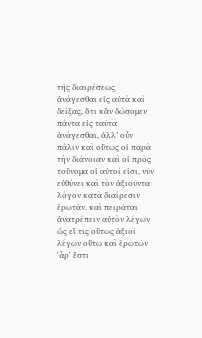τῆς διαιρέσεως ἀνάγεσθαι εἰς αὐτὰ καὶ δείξας, ὅτι κἂν δώσομεν πάντα εἰς ταῦτα ἀνάγεσθαι, ἀλλ’ οὖν πάλιν καὶ οὕτως οἱ παρὰ τὴν διάνοιαν καὶ οἱ πρὸς τοὔνομα οἱ αὐτοί εἰσι, νῦν εὐθύνει καὶ τὸν ἀξιοῦντα λόγον κατὰ διαίρεσιν ἐρωτᾶν. καὶ πειρᾶται ἀνατρέπειν αὐτὸν λέγων ὡς εἴ τις οὕτως ἀξιοῖ λέγων οὕτω καὶ ἐρωτῶν ῾ἆρ᾿ ἔστι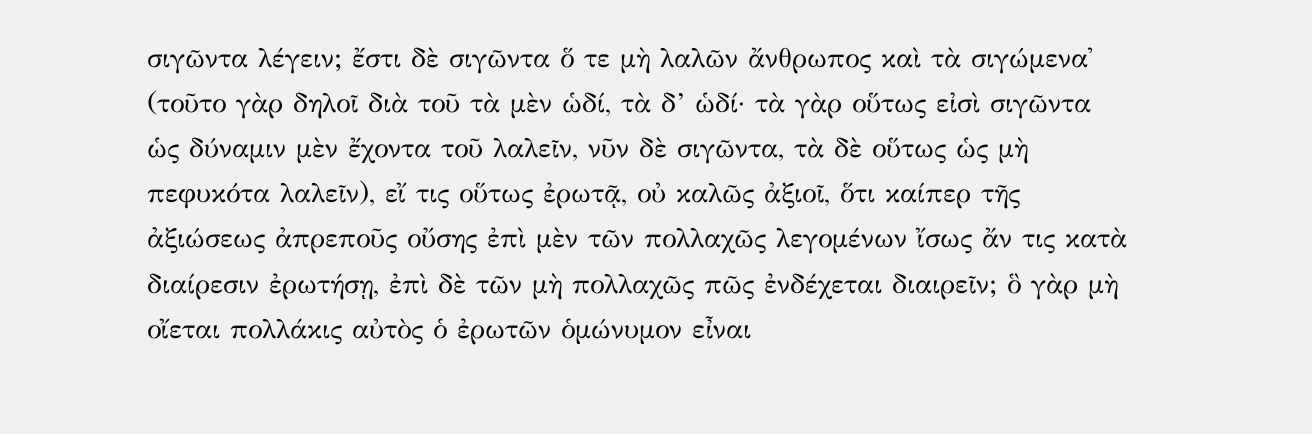σιγῶντα λέγειν; ἔστι δὲ σιγῶντα ὅ τε μὴ λαλῶν ἄνθρωπος καὶ τὰ σιγώμενα᾿ (τοῦτο γὰρ δηλοῖ διὰ τοῦ τὰ μὲν ὡδί, τὰ δ’ ὡδί· τὰ γὰρ οὕτως εἰσὶ σιγῶντα ὡς δύναμιν μὲν ἔχοντα τοῦ λαλεῖν, νῦν δὲ σιγῶντα, τὰ δὲ οὕτως ὡς μὴ πεφυκότα λαλεῖν), εἴ τις οὕτως ἐρωτᾷ, οὐ καλῶς ἀξιοῖ, ὅτι καίπερ τῆς ἀξιώσεως ἀπρεποῦς οὔσης ἐπὶ μὲν τῶν πολλαχῶς λεγομένων ἴσως ἄν τις κατὰ διαίρεσιν ἐρωτήσῃ, ἐπὶ δὲ τῶν μὴ πολλαχῶς πῶς ἐνδέχεται διαιρεῖν; ὃ γὰρ μὴ οἴεται πολλάκις αὐτὸς ὁ ἐρωτῶν ὁμώνυμον εἶναι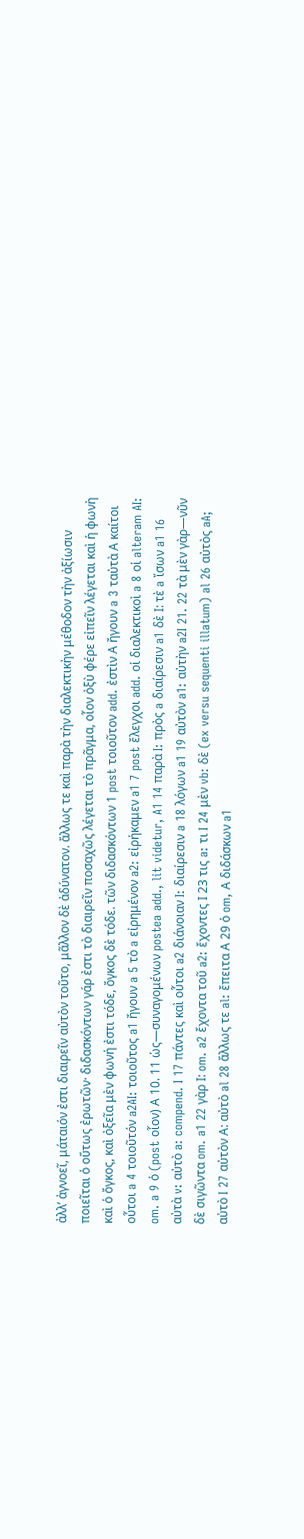ἀλλ’ ἀγνοεῖ, μάταιόν ἐστι διαιρεῖν αὐτὸν τοῦτο, μᾶλλον δὲ ἀδύνατον. ἄλλως τε καὶ παρὰ τὴν διαλεκτικὴν μέθοδον τὴν ἀξίωσιν ποιεῖται ὁ οὕτως ἐρωτῶν· διδασκόντων γάρ ἐστι τὸ διαιρεῖν ποσαχῶς λέγεται τὸ πρᾶγμα, οἷον ὀξὺ φέρε εἰπεῖν λέγεται καὶ ἡ φωνὴ καὶ ὁ ὄγκος, καὶ ὀξεῖα μὲν φωνή ἐστι τόδε, ὄγκος δὲ τόδε. τῶν διδασκόντων 1 post τοιοῦτον add. ἐστὶν Α ἤγουν a 3 ταὐτὰ Α καίτοι οὗτοι a 4 τοιοῦτόν a2AI: τοιοῦτος a1 ἤγουν a 5 τὸ a εἰρημένον a2: εἰρήκαμεν a1 7 post ἔλεγχοι add. οἱ διαλεκτικοὶ a 8 οἱ alteram AI: om. a 9 ὁ (post οἷον) Α 10. 11 ὡς—συναγομένων postea add., lit videtur, A1 14 παρὰ I: πρὸς a διαίρεσιν a1 δὲ Ι: τὲ a ἴσων a1 16 αὐτὰ v: αὐτὸ a: compend. I 17 πάντες καὶ οὗτοι a2 διάνοιαν I: διαίρεσιν a 18 λόγων a1 19 αὐτὸν a1: αὐτὴν a2I 21. 22 τὰ μὲν γὰρ—νῦν δὲ σιγῶντα om. a1 22 γὰρ Ι: om. a2 ἔχοντα τοῦ a2: ἔχοντες Ι 23 τις a: τι I 24 μὲν vb: δὲ (ex versu sequenti illatum) al 26 αὐτὸς aA; αὐτὸ I 27 αὐτὸν Α: αὐτὸ al 28 ἄλλως τε al: ἔπειτα Α 29 ὁ om, Α διδάσκων a1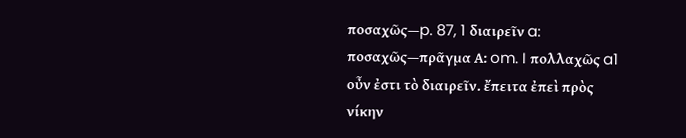ποσαχῶς—p. 87, 1 διαιρεῖν a: ποσαχῶς—πρᾶγμα Α: om. I πολλαχῶς a1 οὖν ἐστι τὸ διαιρεῖν. ἔπειτα ἐπεὶ πρὸς νίκην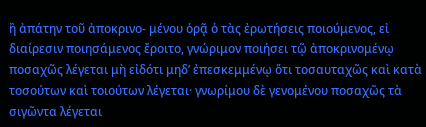ἢ ἀπάτην τοῦ ἀποκρινο- μένου ὁρᾷ ὁ τὰς ἐρωτήσεις ποιούμενος, εἰ διαίρεσιν ποιησάμενος ἔροιτο, γνώριμον ποιήσει τῷ ἀποκρινομένῳ ποσαχῶς λέγεται μὴ εἰδότι μηδ’ ἐπεσκεμμένῳ ὅτι τοσαυταχῶς καὶ κατὰ τοσούτων καὶ τοιούτων λέγεται· γνωρίμου δὲ γενομένου ποσαχῶς τὰ σιγῶντα λέγεται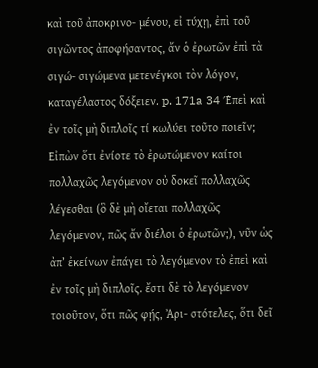καὶ τοῦ ἀποκρινο- μένου, εἰ τύχῃ, ἐπὶ τοῦ σιγῶντος ἀποφήσαντος, ἄν ὁ ἐρωτῶν ἐπὶ τὰ σιγώ- σιγώμενα μετενέγκοι τὸν λόγον, καταγέλαστος δόξειεν. p. 171a 34 Έ̀πεὶ καὶ ἐν τοῖς μὴ διπλοῖς τί κωλύει τοῦτο ποιεῖν; Εἰπὼν ὅτι ἐνίοτε τὸ ἐρωτώμενον καίτοι πολλαχῶς λεγόμενον οὐ δοκεῖ πολλαχῶς λέγεσθαι (ὃ δὲ μὴ οἴεται πολλαχῶς λεγόμενον, πῶς ἄν διέλοι ὁ ἐρωτῶν;), νῦν ὡς ἀπ’ ἐκείνων ἐπάγει τὸ λεγόμενον τὸ ἐπεὶ καὶ ἐν τοῖς μὴ διπλοῖς. ἔστι δὲ τὸ λεγόμενον τοιοῦτον, ὅτι πῶς φῄς, Ἀρι- στότελες, ὅτι δεῖ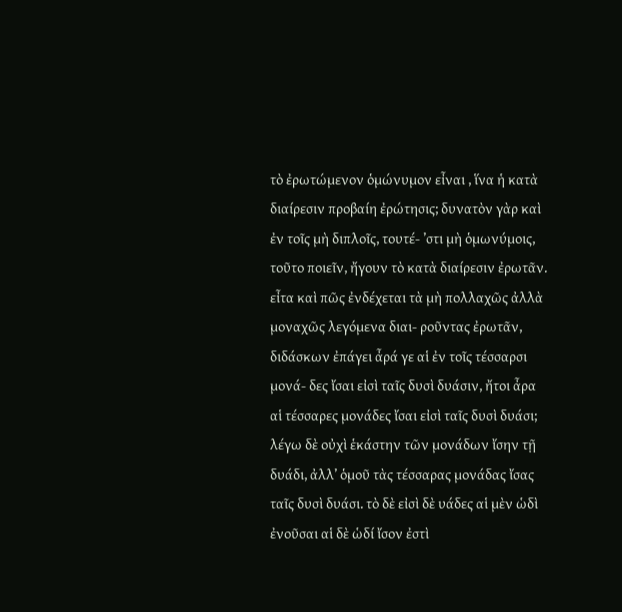τὸ ἐρωτώμενον ὁμώνυμον εἶναι , ἵνα ἡ κατὰ διαίρεσιν προβαίη ἐρώτησις; δυνατὸν γὰρ καὶ ἐν τοῖς μὴ διπλοῖς, τουτέ- ’στι μὴ ὁμωνύμοις, τοῦτο ποιεῖν, ἤγουν τὸ κατὰ διαίρεσιν ἐρωτᾶν. εἶτα καὶ πῶς ἐνδέχεται τὰ μὴ πολλαχῶς ἀλλὰ μοναχῶς λεγόμενα διαι- ροῦντας ἐρωτᾶν, διδάσκων ἐπάγει ἆρά γε αἱ ἐν τοῖς τέσσαρσι μονά- δες ἴσαι εἰσὶ ταῖς δυσὶ δυάσιν, ἤτοι ἆρα αἱ τέσσαρες μονάδες ἴσαι εἰσὶ ταῖς δυσὶ δυάσι; λέγω δὲ οὐχὶ ἑκάστην τῶν μονάδων ἴσην τῇ δυάδι, ἀλλ’ ὁμοῦ τὰς τέσσαρας μονάδας ἴσας ταῖς δυσὶ δυάσι. τὸ δὲ εἰσὶ δὲ υάδες αἱ μὲν ὡδὶ ἐνοῦσαι αἱ δὲ ὡδί ἴσον ἐστὶ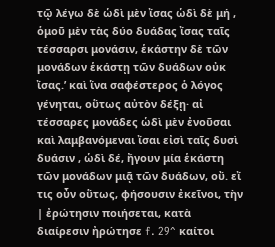τῷ λέγω δὲ ὡδὶ μὲν ἴσας ὡδὶ δὲ μή , ὁμοῦ μὲν τὰς δύο δυάδας ἴσας ταῖς τέσσαρσι μονάσιν, ἑκάστην δὲ τῶν μονάδων ἑκάστῃ τῶν δυάδων οὐκ ἴσας.’ καὶ ἵνα σαφέστερος ὁ λόγος γένηται, οὕτως αὐτὸν δέξῃ· αἰ τέσσαρες μονάδες ὡδὶ μὲν ἐνοῦσαι καὶ λαμβανόμεναι ἴσαι εἰσὶ ταῖς δυσὶ δυάσιν , ὡδὶ δέ, ἤγουν μία ἑκάστη τῶν μονάδων μιᾷ τῶν δυάδων, οὔ. εἴ τις οὖν οὕτως, φήσουσιν ἐκεῖνοι, τὴν | ἐρώτησιν ποιήσεται, κατὰ διαίρεσιν ἠρώτησε f. 29^ καίτοι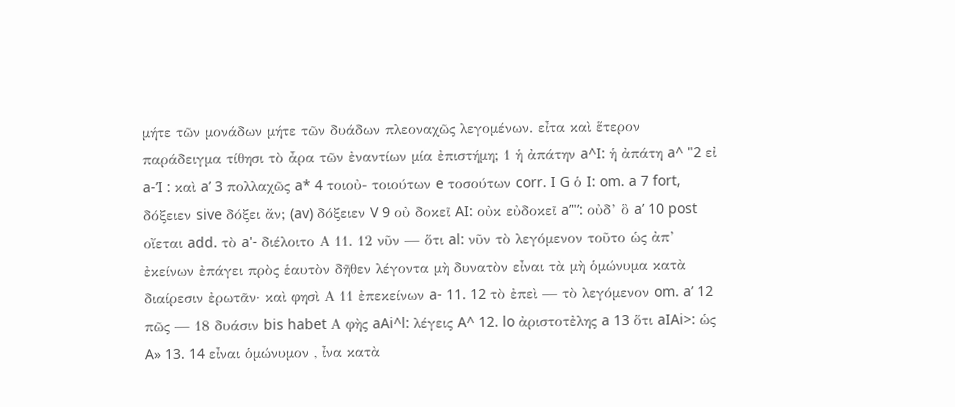μήτε τῶν μονάδων μήτε τῶν δυάδων πλεοναχῶς λεγομένων. εἶτα καὶ ἕτερον παράδειγμα τίθησι τὸ ἆρα τῶν ἐναντίων μία ἐπιστήμη; 1 ἡ ἀπάτην a^I: ἡ ἀπάτη a^ "2 εἰ a-’I : καὶ a’ 3 πολλαχῶς a* 4 τοιοὐ- τοιούτων e τοσούτων corr. I G ὁ I: om. a 7 fort, δόξειεν sive δόξει ἄν; (av) δόξειεν V 9 οὐ δοκεῖ AI: οὐκ εὐδοκεῖ a’"’: οὐδ’ ὃ a’ 10 post οἴεται add. τὸ a'- διέλοιτο Α 11. 12 νῦν — ὅτι al: νῦν τὸ λεγόμενον τοῦτο ὡς ἀπ’ ἐκείνων ἐπάγει πρὸς ἑαυτὸν δῆθεν λέγοντα μὴ δυνατὸν εἶναι τὰ μὴ ὁμώνυμα κατὰ διαίρεσιν ἐρωτᾶν· καὶ φησὶ Α 11 ἐπεκείνων a- 11. 12 τὸ ἐπεὶ — τὸ λεγόμενον om. a’ 12 πῶς — 18 δυάσιν bis habet Α φὴς aAi^l: λέγεις A^ 12. lo ἀριστοτἐλης a 13 ὅτι aIAi>: ὡς A» 13. 14 εἶναι ὁμώνυμον , ἶνα κατὰ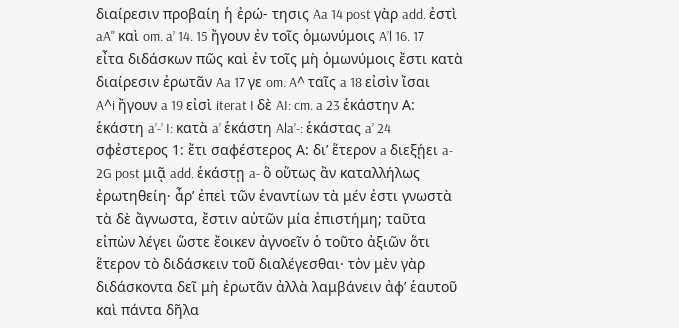διαίρεσιν προβαίη ἡ ἐρώ- τησις Aa 14 post γὰρ add. ἐστὶ aA" καὶ om. a’ 14. 15 ἤγουν ἐν τοῖς ὁμωνύμοις A’l 16. 17 εἶτα διδάσκων πῶς καὶ ἐν τοῖς μὴ ὁμωνύμοις ἔστι κατὰ διαίρεσιν ἐρωτᾶν Aa 17 γε om. A^ ταῖς a 18 εἰσὶν ἴσαι A^i ἤγουν a 19 εἰσὶ iterat I δὲ AI: cm. a 23 ἑκάστην Α: ἑκάστη a’-’ I: κατὰ a’ ἑκάστη Ala’-: ἑκάστας a’ 24 σφἐστερος 1: ἔτι σαφέστερος Α: δι’ ἕτερον a διεξῄει a- 2G post μιᾷ add. ἑκάστῃ a- ὃ οὕτως ἂν καταλλήλως ἐρωτηθείη· ἆρ’ ἐπεὶ τῶν ἐναντίων τὰ μέν ἐστι γνωστὰ τὰ δὲ ἄγνωστα, ἔστιν αὐτῶν μία ἐπιστήμη; ταῦτα εἰπὼν λέγει ὥστε ἔοικεν ἀγνοεῖν ὁ τοῦτο ἀξιῶν ὅτι ἕτερον τὸ διδάσκειν τοῦ διαλέγεσθαι· τὸν μὲν γὰρ διδάσκοντα δεῖ μὴ ἐρωτᾶν ἀλλὰ λαμβάνειν ἀφ’ ἑαυτοῦ καὶ πάντα δῆλα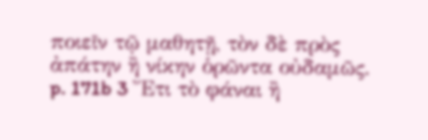ποιεῖν τῷ μαθητῇ, τὸν δὲ πρὸς ἀπάτην ἢ νίκην ὁρῶντα οὐδαμῶς. p. 171b 3 Ἔτι τὸ φάναι ἢ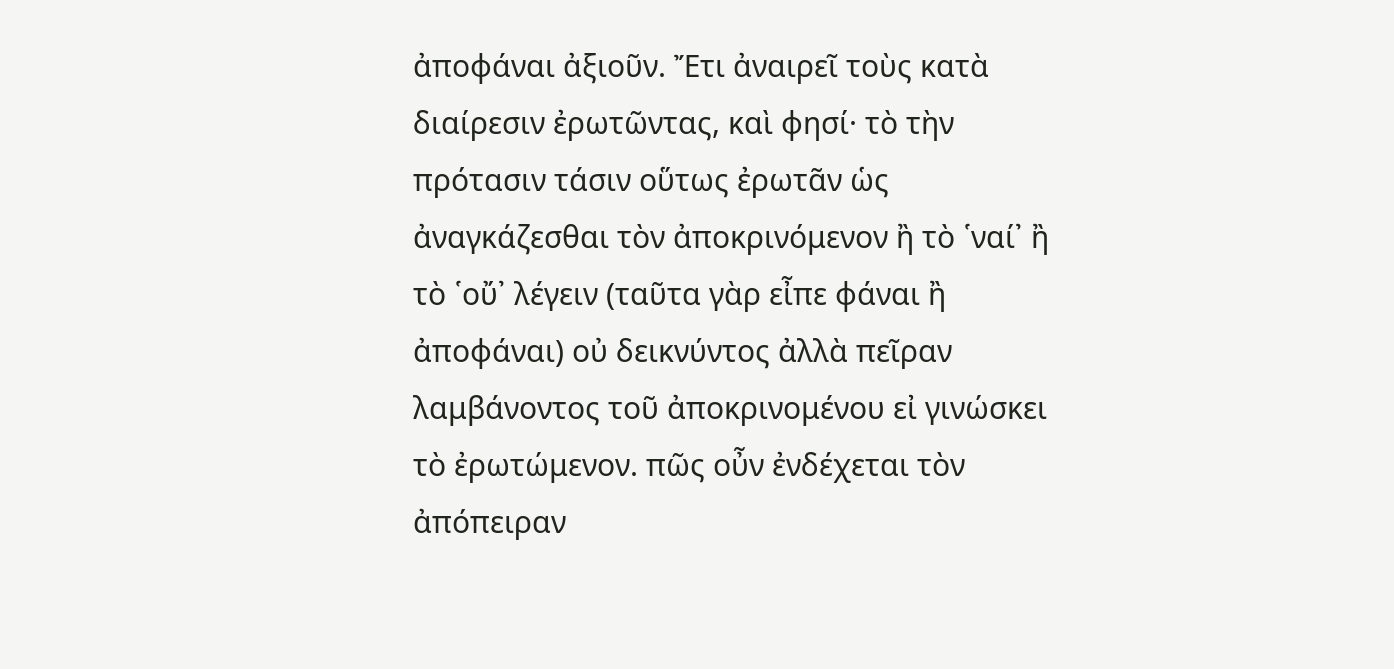ἀποφάναι ἀξιοῦν. Ἔτι ἀναιρεῖ τοὺς κατὰ διαίρεσιν ἐρωτῶντας, καὶ φησί· τὸ τὴν πρότασιν τάσιν οὕτως ἐρωτᾶν ὡς ἀναγκάζεσθαι τὸν ἀποκρινόμενον ἢ τὸ ῾ναί᾿ ἢ τὸ ῾οὔ᾿ λέγειν (ταῦτα γὰρ εἶπε φάναι ἢ ἀποφάναι) οὐ δεικνύντος ἀλλὰ πεῖραν λαμβάνοντος τοῦ ἀποκρινομένου εἰ γινώσκει τὸ ἐρωτώμενον. πῶς οὖν ἐνδέχεται τὸν ἀπόπειραν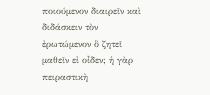ποιούμενον διαιρεῖν καὶ διδάσκειν τὸν ἐρωτώμενον ὃ ζητεῖ μαθεῖν εἰ οἶδεν; ἡ γὰρ πειραστικὴ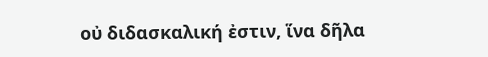οὐ διδασκαλική ἐστιν, ἵνα δῆλα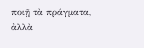ποιῇ τὰ πράγματα, ἀλλὰ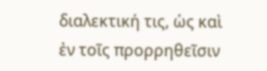διαλεκτική τις, ὡς καὶ ἐν τοῖς προρρηθεῖσιν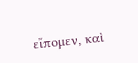εἴπομεν, καὶ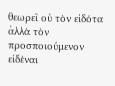θεωρεῖ οὐ τὸν εἰδότα ἀλλὰ τὸν προσποιούμενον εἰδέναι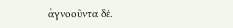ἀγνοοῦντα δέ.